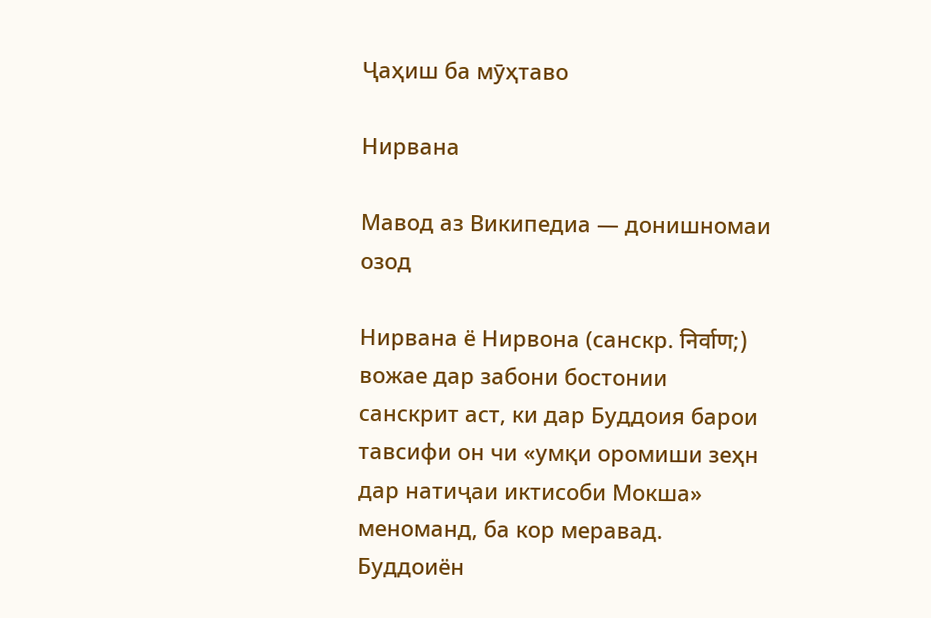Ҷаҳиш ба мӯҳтаво

Нирвана

Мавод аз Википедиа — донишномаи озод

Нирвана ё Нирвона (санскр. निर्वाण;) вожае дар забони бостонии санскрит аст, ки дар Буддоия барои тавсифи он чи «умқи оромиши зеҳн дар натиҷаи иктисоби Мокша» меноманд, ба кор меравад. Буддоиён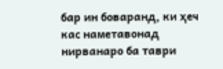бар ин боваранд, ки ҳеч кас наметавонад нирванаро ба таври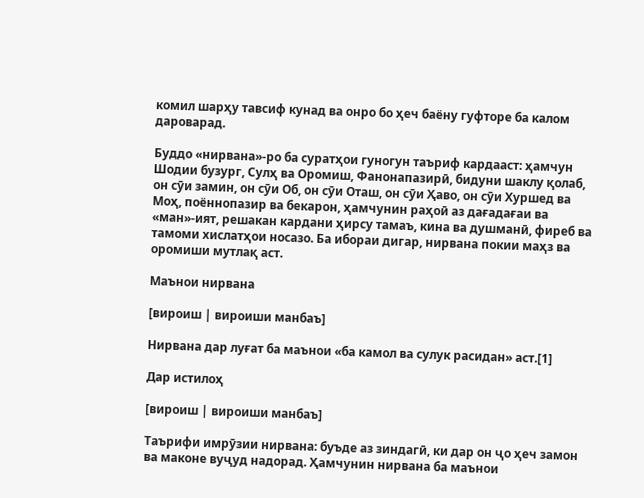комил шарҳу тавсиф кунад ва онро бо ҳеч баёну гуфторе ба калом дароварад.

Буддо «нирвана»-ро ба суратҳои гуногун таъриф кардааст: ҳамчун Шодии бузург, Сулҳ ва Оромиш, Фанонапазирӣ, бидуни шаклу қолаб, он сӯи замин, он сӯи Об, он сӯи Оташ, он сӯи Ҳаво, он сӯи Хуршед ва Моҳ, поённопазир ва бекарон, ҳамчунин раҳоӣ аз дағадағаи ва «ман»-ият, решакан кардани ҳирсу тамаъ, кина ва душманӣ, фиреб ва тамоми хислатҳои носазо. Ба ибораи дигар, нирвана покии маҳз ва оромиши мутлақ аст.

Маънои нирвана

[вироиш | вироиши манбаъ]

Нирвана дар луғат ба маънои «ба камол ва сулук расидан» аст.[1]

Дар истилоҳ

[вироиш | вироиши манбаъ]

Таърифи имрӯзии нирвана: буъде аз зиндагӣ, ки дар он ҷо ҳеч замон ва маконе вуҷуд надорад. Ҳамчунин нирвана ба маънои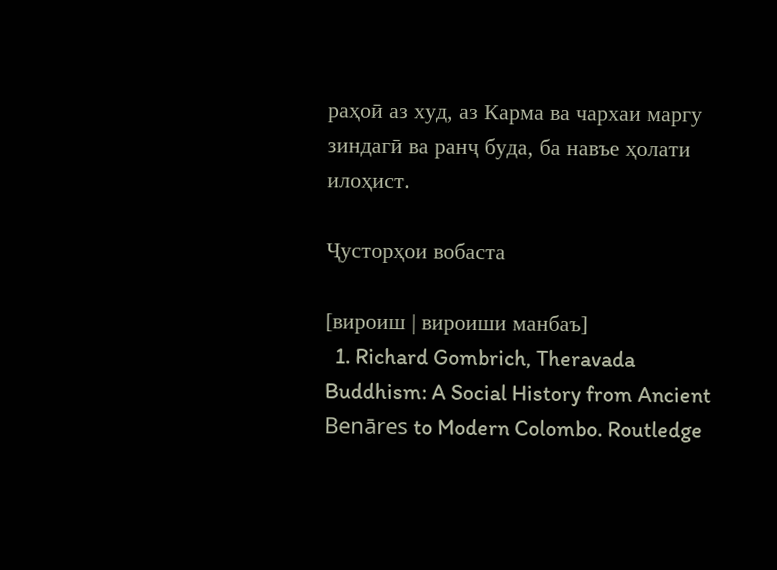раҳоӣ аз худ, аз Карма ва чархаи маргу зиндагӣ ва ранҷ буда, ба навъе ҳолати илоҳист.

Ҷусторҳои вобаста

[вироиш | вироиши манбаъ]
  1. Richard Gombrich, Theravada Buddhism: A Social History from Ancient Benāres to Modern Colombo. Routledge